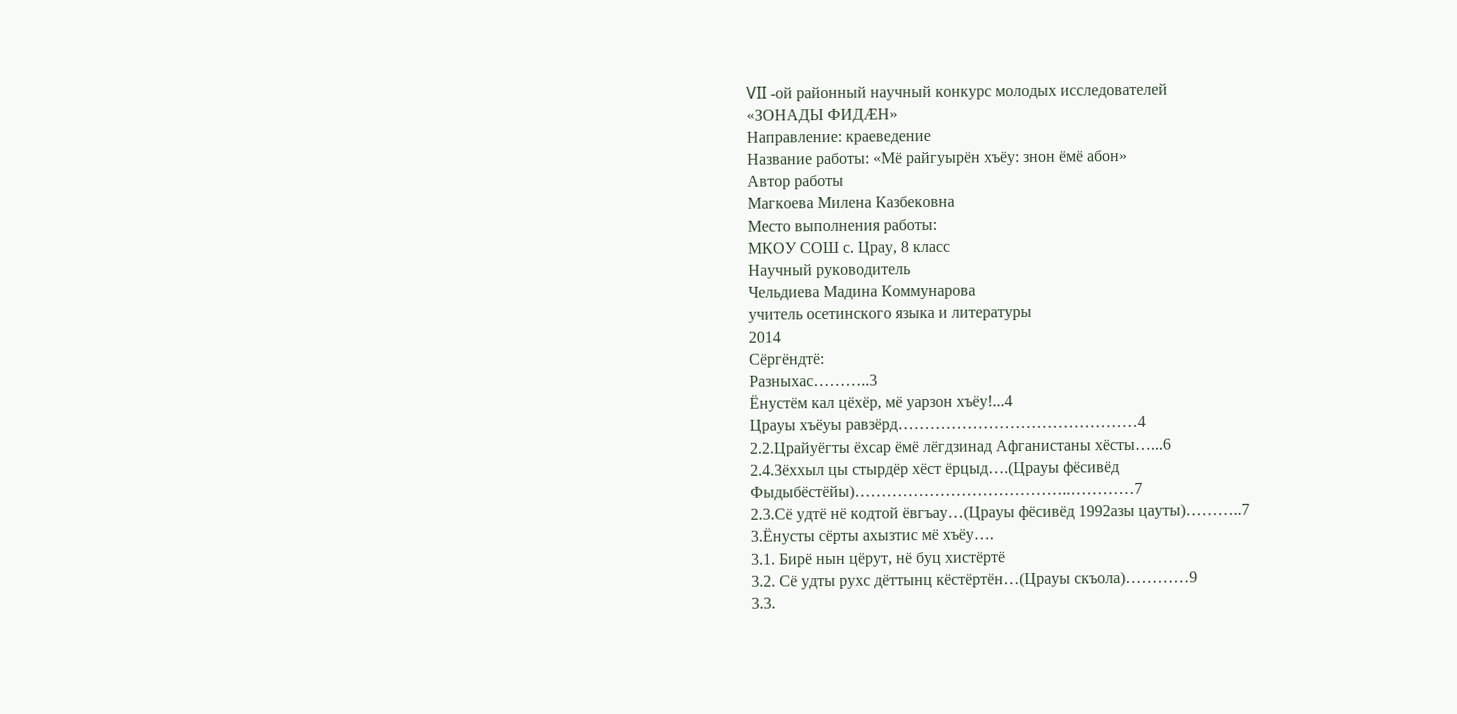VIΙ -ой районный научный конкурс молодых исследователей
«ЗОНАДЫ ФИДÆH»
Направление: краеведение
Название работы: «Мё райгуырён хъёу: знон ёмё абон»
Автор работы
Магкоева Милена Казбековна
Место выполнения работы:
МКОУ СОШ с. Црау, 8 класс
Научный руководитель
Чельдиева Мадина Коммунарова
учитель осетинского языка и литературы
2014
Сёргёндтё:
Разныхас………..3
Ёнустём кал цёхёр, мё уарзон хъёу!...4
Црауы хъёуы равзёрд………………………………………4
2.2.Црайуёгты ёхсар ёмё лёгдзинад Афганистаны хёсты…...6
2.4.Зёххыл цы стырдёр хёст ёрцыд….(Црауы фёсивёд Фыдыбёстёйы)…………………………………..…………7
2.3.Сё удтё нё кодтой ёвгъау…(Црауы фёсивёд 1992азы цауты)………..7
3.Ёнусты сёрты ахызтис мё хъёу….
3.1. Бирё нын цёрут, нё буц хистёртё
3.2. Сё удты рухс дёттынц кёстёртён…(Црауы скъола)…………9
3.3.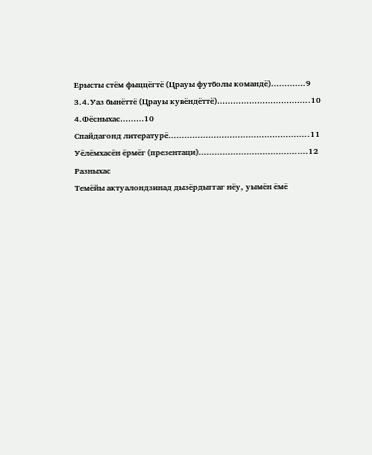Ерысты стём фыццёгтё (Црауы футболы командё)………….9
3.4.Уаз бынёттё (Црауы кувёндёттё)……………………………..10
4.Фёсныхас………10
Спайдагонд литературё……………………………………………..11
Уёлёмхасён ёрмёг (презентаци)……………………………….….12
Разныхас
Темёйы актуалондзинад дызёрдыггаг нёу, уымён ёмё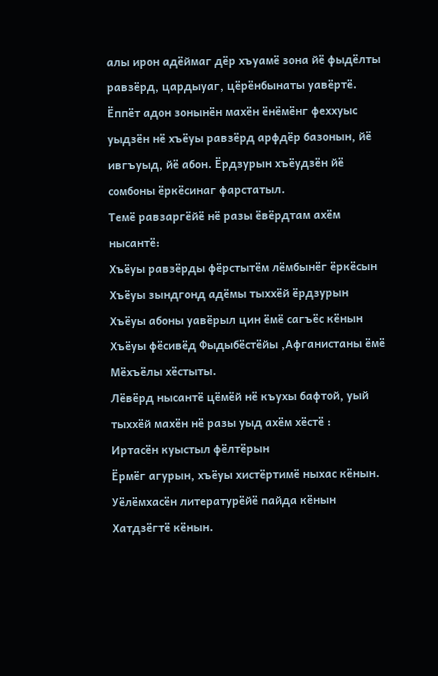алы ирон адёймаг дёр хъуамё зона йё фыдёлты равзёрд, цардыуаг, цёрёнбынаты уавёртё. Ёппёт адон зонынён махён ёнёмёнг феххуыс уыдзён нё хъёуы равзёрд арфдёр базонын, йё ивгъуыд, йё абон. Ёрдзурын хъёудзён йё сомбоны ёркёсинаг фарстатыл.
Темё равзаргёйё нё разы ёвёрдтам ахём нысантё:
Хъёуы равзёрды фёрстытём лёмбынёг ёркёсын
Хъёуы зындгонд адёмы тыххёй ёрдзурын
Хъёуы абоны уавёрыл цин ёмё сагъёс кёнын
Хъёуы фёсивёд Фыдыбёстёйы ,Афганистаны ёмё Мёхъёлы хёстыты.
Лёвёрд нысантё цёмёй нё къухы бафтой, уый тыххёй махён нё разы уыд ахём хёстё :
Иртасён куыстыл фёлтёрын
Ёрмёг агурын, хъёуы хистёртимё ныхас кёнын.
Уёлёмхасён литературёйё пайда кёнын
Хатдзёгтё кёнын.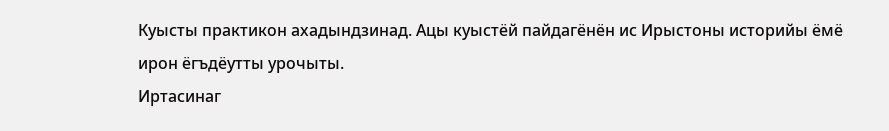Куысты практикон ахадындзинад. Ацы куыстёй пайдагёнён ис Ирыстоны историйы ёмё ирон ёгъдёутты урочыты.
Иртасинаг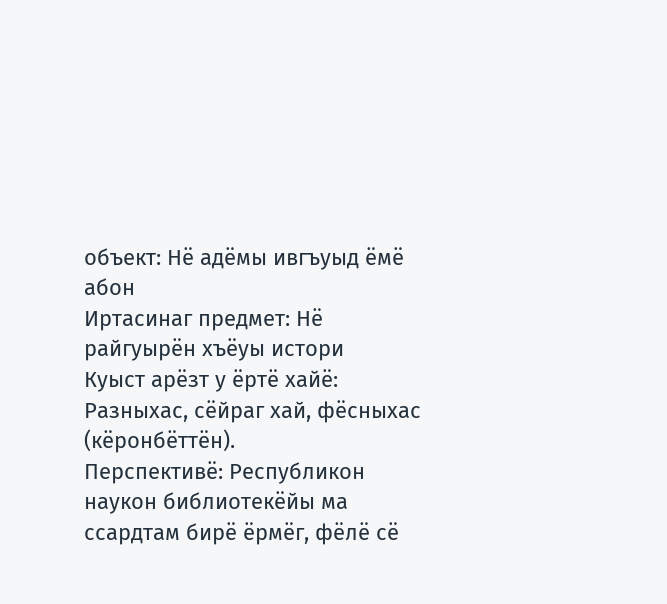объект: Нё адёмы ивгъуыд ёмё абон
Иртасинаг предмет: Нё райгуырён хъёуы истори
Куыст арёзт у ёртё хайё: Разныхас, сёйраг хай, фёсныхас (кёронбёттён).
Перспективё: Республикон наукон библиотекёйы ма ссардтам бирё ёрмёг, фёлё сё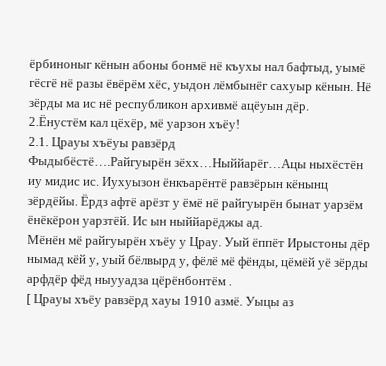ёрбиноныг кёнын абоны бонмё нё къухы нал бафтыд, уымё гёсгё нё разы ёвёрём хёс, уыдон лёмбынёг сахуыр кёнын. Нё зёрды ма ис нё республикон архивмё ацёуын дёр.
2.Ёнустём кал цёхёр, мё уарзон хъёу!
2.1. Црауы хъёуы равзёрд
Фыдыбёстё….Райгуырён зёхх…Ныййарёг…Ацы ныхёстён иу мидис ис. Иухуызон ёнкъарёнтё равзёрын кёнынц зёрдёйы. Ёрдз афтё арёзт у ёмё нё райгуырён бынат уарзём ёнёкёрон уарзтёй. Ис ын ныййарёджы ад.
Мёнён мё райгуырён хъёу у Црау. Уый ёппёт Ирыстоны дёр нымад кёй у, уый бёлвырд у, фёлё мё фёнды, цёмёй уё зёрды арфдёр фёд ныууадза цёрёнбонтём .
[ Црауы хъёу равзёрд хауы 1910 азмё. Уыцы аз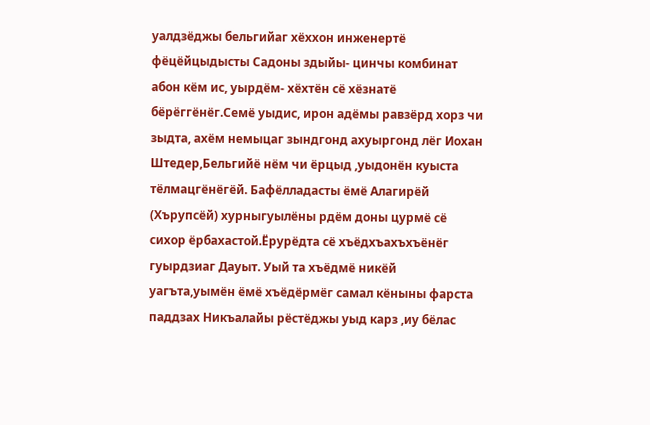уалдзёджы бельгийаг хёххон инженертё фёцёйцыдысты Садоны здыйы- цинчы комбинат абон кём ис, уырдём- хёхтён сё хёзнатё бёрёггёнёг.Семё уыдис, ирон адёмы равзёрд хорз чи зыдта, ахём немыцаг зындгонд ахуыргонд лёг Иохан Штедер,Бельгийё нём чи ёрцыд ,уыдонён куыста тёлмацгёнёгёй. Бафёлладасты ёмё Алагирёй (Хърупсёй) хурныгуылёны рдём доны цурмё сё сихор ёрбахастой.Ёрурёдта сё хъёдхъахъхъёнёг гуырдзиаг Дауыт. Уый та хъёдмё никёй уагъта,уымён ёмё хъёдёрмёг самал кёныны фарста паддзах Никъалайы рёстёджы уыд карз ,иу бёлас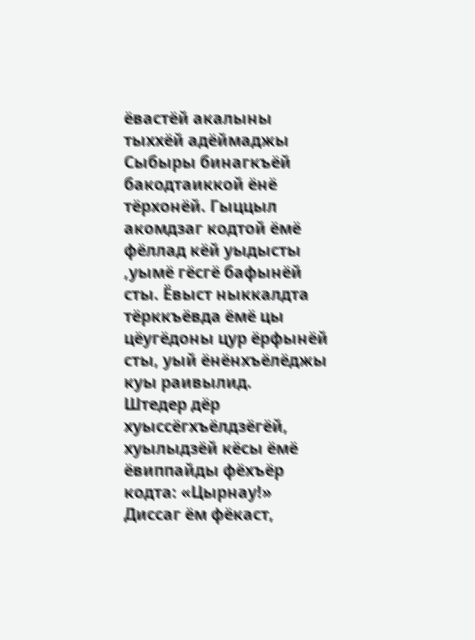ёвастёй акалыны тыххёй адёймаджы Сыбыры бинагкъёй бакодтаиккой ёнё тёрхонёй. Гыццыл акомдзаг кодтой ёмё фёллад кёй уыдысты ,уымё гёсгё бафынёй сты. Ёвыст ныккалдта тёрккъёвда ёмё цы цёугёдоны цур ёрфынёй сты, уый ёнёнхъёлёджы куы раивылид.
Штедер дёр хуыссёгхъёлдзёгёй, хуылыдзёй кёсы ёмё ёвиппайды фёхъёр кодта: «Цырнау!» Диссаг ём фёкаст,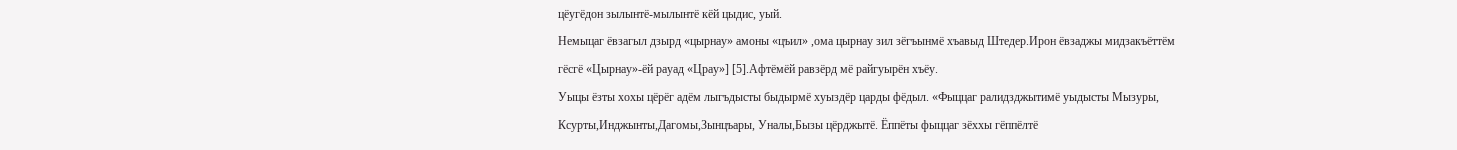цёугёдон зылынтё-мылынтё кёй цыдис, уый.
Немыцаг ёвзагыл дзырд «цырнау» амоны «цъил» ,ома цырнау зил зёгъынмё хъавыд Штедер.Ирон ёвзаджы мидзакъёттём гёсгё «Цырнау»-ёй рауад «Црау»] [5].Афтёмёй равзёрд мё райгуырён хъёу.
Уыцы ёзты хохы цёрёг адём лыгъдысты быдырмё хуыздёр царды фёдыл. «Фыццаг ралидзджытимё уыдысты Мызуры, Ксурты,Инджынты,Дагомы,Зынцъары, Уналы,Бызы цёрджытё. Ёппёты фыццаг зёххы гёппёлтё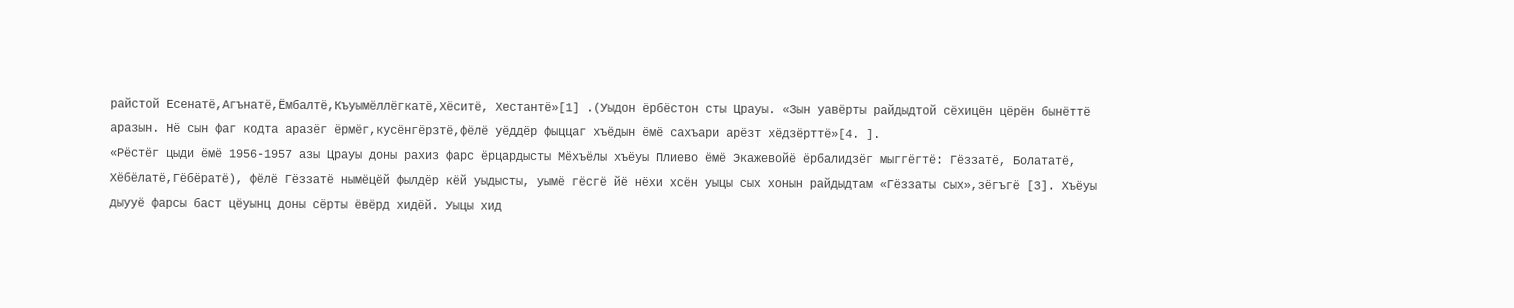райстой Есенатё,Агънатё,Ёмбалтё,Къуымёллёгкатё,Хёситё, Хестантё»[1] .(Уыдон ёрбёстон сты Црауы. «Зын уавёрты райдыдтой сёхицён цёрён бынёттё аразын. Нё сын фаг кодта аразёг ёрмёг,кусёнгёрзтё,фёлё уёддёр фыццаг хъёдын ёмё сахъари арёзт хёдзёрттё»[4. ].
«Рёстёг цыди ёмё 1956-1957 азы Црауы доны рахиз фарс ёрцардысты Мёхъёлы хъёуы Плиево ёмё Экажевойё ёрбалидзёг мыггёгтё: Гёззатё, Болататё, Хёбёлатё,Гёбёратё), фёлё Гёззатё нымёцёй фылдёр кёй уыдысты, уымё гёсгё йё нёхи хсён уыцы сых хонын райдыдтам «Гёззаты сых»,зёгъгё [3]. Хъёуы дыууё фарсы баст цёуынц доны сёрты ёвёрд хидёй. Уыцы хид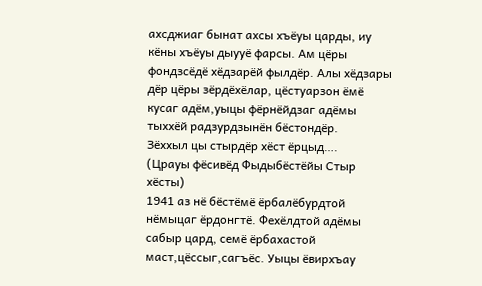ахсджиаг бынат ахсы хъёуы царды, иу кёны хъёуы дыууё фарсы. Ам цёры фондзсёдё хёдзарёй фылдёр. Алы хёдзары дёр цёры зёрдёхёлар, цёстуарзон ёмё кусаг адём,уыцы фёрнёйдзаг адёмы тыххёй радзурдзынён бёстондёр.
Зёххыл цы стырдёр хёст ёрцыд….
(Црауы фёсивёд Фыдыбёстёйы Стыр хёсты)
1941 аз нё бёстёмё ёрбалёбурдтой нёмыцаг ёрдонгтё. Фехёлдтой адёмы сабыр цард, семё ёрбахастой маст,цёссыг,сагъёс. Уыцы ёвирхъау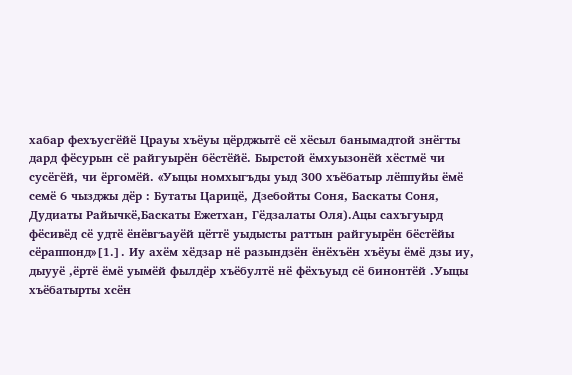хабар фехъусгёйё Црауы хъёуы цёрджытё сё хёсыл банымадтой знёгты дард фёсурын сё райгуырён бёстёйё. Бырстой ёмхуызонёй хёстмё чи сусёгёй, чи ёргомёй. «Уыцы номхыгъды уыд 300 хъёбатыр лёппуйы ёмё семё 6 чызджы дёр : Бутаты Царицё, Дзебойты Соня, Баскаты Соня, Дудиаты Райычкё,Баскаты Ежетхан, Гёдзалаты Оля).Ацы сахъгуырд фёсивёд сё удтё ёнёвгъауёй цёттё уыдысты раттын райгуырён бёстёйы сёраппонд»[1.]. Иу ахём хёдзар нё разындзён ёнёхъён хъёуы ёмё дзы иу, дыууё ,ёртё ёмё уымёй фылдёр хъёбултё нё фёхъуыд сё бинонтёй .Уыцы хъёбатырты хсён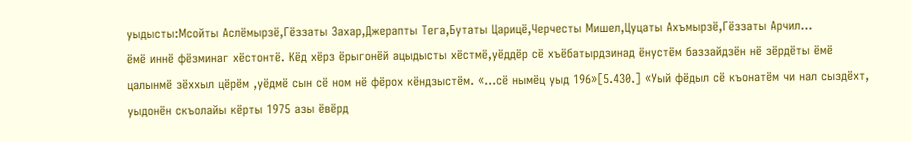уыдысты:Мсойты Аслёмырзё,Гёззаты Захар,Джерапты Тега,Бутаты Царицё,Черчесты Мишел,Цуцаты Ахъмырзё,Гёззаты Арчил…
ёмё иннё фёзминаг хёстонтё. Кёд хёрз ёрыгонёй ацыдысты хёстмё,уёддёр сё хъёбатырдзинад ёнустём баззайдзён нё зёрдёты ёмё цалынмё зёххыл цёрём ,уёдмё сын сё ном нё фёрох кёндзыстём. «…сё нымёц уыд 196»[5.430.] «Уый фёдыл сё къонатём чи нал сыздёхт, уыдонён скъолайы кёрты 1975 азы ёвёрд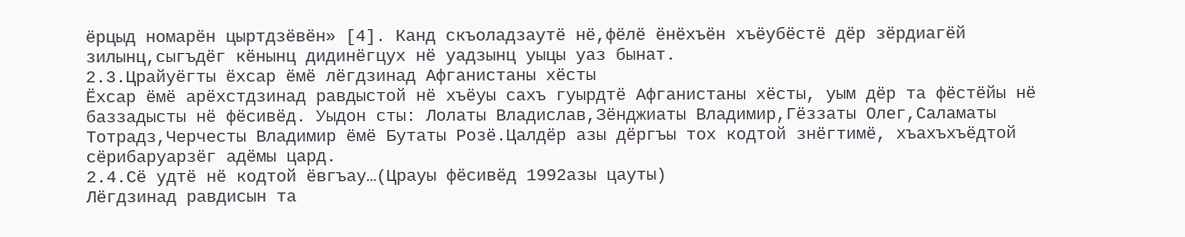ёрцыд номарён цыртдзёвён» [4]. Канд скъоладзаутё нё,фёлё ёнёхъён хъёубёстё дёр зёрдиагёй зилынц,сыгъдёг кёнынц дидинёгцух нё уадзынц уыцы уаз бынат.
2.3.Црайуёгты ёхсар ёмё лёгдзинад Афганистаны хёсты
Ёхсар ёмё арёхстдзинад равдыстой нё хъёуы сахъ гуырдтё Афганистаны хёсты, уым дёр та фёстёйы нё баззадысты нё фёсивёд. Уыдон сты: Лолаты Владислав,Зёнджиаты Владимир,Гёззаты Олег,Саламаты Тотрадз,Черчесты Владимир ёмё Бутаты Розё.Цалдёр азы дёргъы тох кодтой знёгтимё, хъахъхъёдтой сёрибаруарзёг адёмы цард.
2.4.Сё удтё нё кодтой ёвгъау…(Црауы фёсивёд 1992азы цауты)
Лёгдзинад равдисын та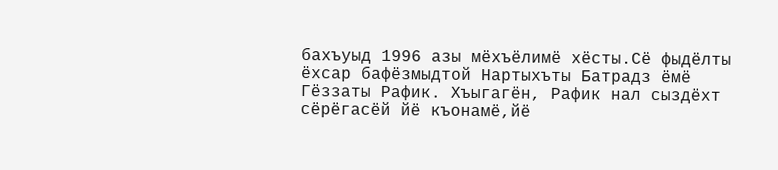бахъуыд 1996 азы мёхъёлимё хёсты.Сё фыдёлты ёхсар бафёзмыдтой Нартыхъты Батрадз ёмё Гёззаты Рафик. Хъыгагён, Рафик нал сыздёхт сёрёгасёй йё къонамё,йё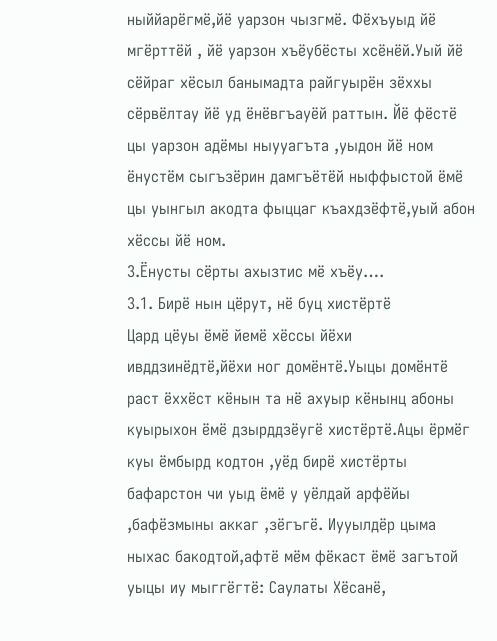ныййарёгмё,йё уарзон чызгмё. Фёхъуыд йё мгёрттёй , йё уарзон хъёубёсты хсёнёй.Уый йё сёйраг хёсыл банымадта райгуырён зёххы сёрвёлтау йё уд ёнёвгъауёй раттын. Йё фёстё цы уарзон адёмы ныууагъта ,уыдон йё ном ёнустём сыгъзёрин дамгъётёй ныффыстой ёмё цы уынгыл акодта фыццаг къахдзёфтё,уый абон хёссы йё ном.
3.Ёнусты сёрты ахызтис мё хъёу….
3.1. Бирё нын цёрут, нё буц хистёртё
Цард цёуы ёмё йемё хёссы йёхи ивддзинёдтё,йёхи ног домёнтё.Уыцы домёнтё раст ёххёст кёнын та нё ахуыр кёнынц абоны куырыхон ёмё дзырддзёугё хистёртё.Ацы ёрмёг куы ёмбырд кодтон ,уёд бирё хистёрты бафарстон чи уыд ёмё у уёлдай арфёйы ,бафёзмыны аккаг ,зёгъгё. Иууылдёр цыма ныхас бакодтой,афтё мём фёкаст ёмё загътой уыцы иу мыггёгтё: Саулаты Хёсанё,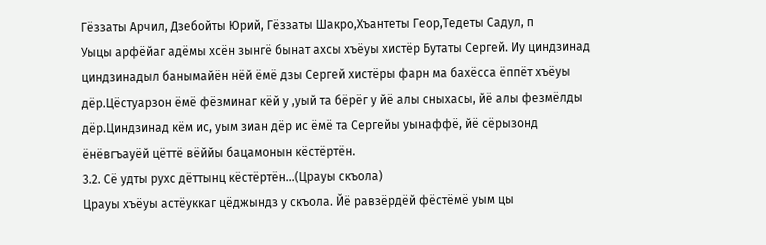Гёззаты Арчил, Дзебойты Юрий, Гёззаты Шакро,Хъантеты Геор,Тедеты Садул, п
Уыцы арфёйаг адёмы хсён зынгё бынат ахсы хъёуы хистёр Бутаты Сергей. Иу циндзинад циндзинадыл банымайён нёй ёмё дзы Сергей хистёры фарн ма бахёсса ёппёт хъёуы дёр.Цёстуарзон ёмё фёзминаг кёй у ,уый та бёрёг у йё алы сныхасы, йё алы фезмёлды дёр.Циндзинад кём ис, уым зиан дёр ис ёмё та Сергейы уынаффё, йё сёрызонд ёнёвгъауёй цёттё вёййы бацамонын кёстёртён.
3.2. Сё удты рухс дёттынц кёстёртён…(Црауы скъола)
Црауы хъёуы астёуккаг цёджындз у скъола. Йё равзёрдёй фёстёмё уым цы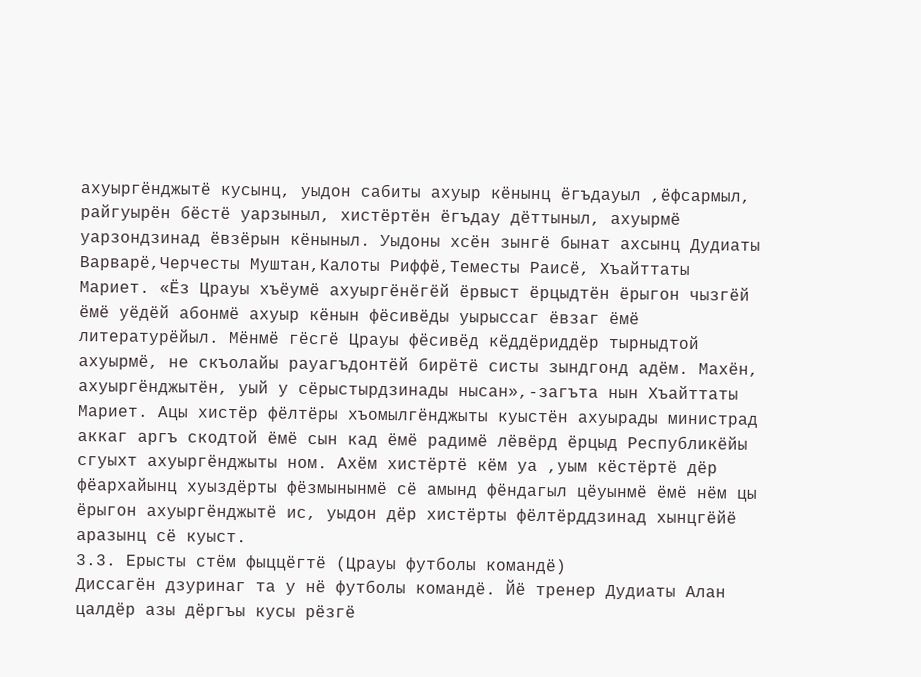ахуыргёнджытё кусынц, уыдон сабиты ахуыр кёнынц ёгъдауыл ,ёфсармыл, райгуырён бёстё уарзыныл, хистёртён ёгъдау дёттыныл, ахуырмё уарзондзинад ёвзёрын кёныныл. Уыдоны хсён зынгё бынат ахсынц Дудиаты Варварё,Черчесты Муштан,Калоты Риффё,Теместы Раисё, Хъайттаты Мариет. «Ёз Црауы хъёумё ахуыргёнёгёй ёрвыст ёрцыдтён ёрыгон чызгёй ёмё уёдёй абонмё ахуыр кёнын фёсивёды уырыссаг ёвзаг ёмё литературёйыл. Мёнмё гёсгё Црауы фёсивёд кёддёриддёр тырныдтой ахуырмё, не скъолайы рауагъдонтёй бирётё систы зындгонд адём. Махён, ахуыргёнджытён, уый у сёрыстырдзинады нысан»,-загъта нын Хъайттаты Мариет. Ацы хистёр фёлтёры хъомылгёнджыты куыстён ахуырады министрад аккаг аргъ скодтой ёмё сын кад ёмё радимё лёвёрд ёрцыд Республикёйы сгуыхт ахуыргёнджыты ном. Ахём хистёртё кём уа ,уым кёстёртё дёр фёархайынц хуыздёрты фёзмынынмё сё амынд фёндагыл цёуынмё ёмё нём цы ёрыгон ахуыргёнджытё ис, уыдон дёр хистёрты фёлтёрддзинад хынцгёйё аразынц сё куыст.
3.3. Ерысты стём фыццёгтё (Црауы футболы командё)
Диссагён дзуринаг та у нё футболы командё. Йё тренер Дудиаты Алан цалдёр азы дёргъы кусы рёзгё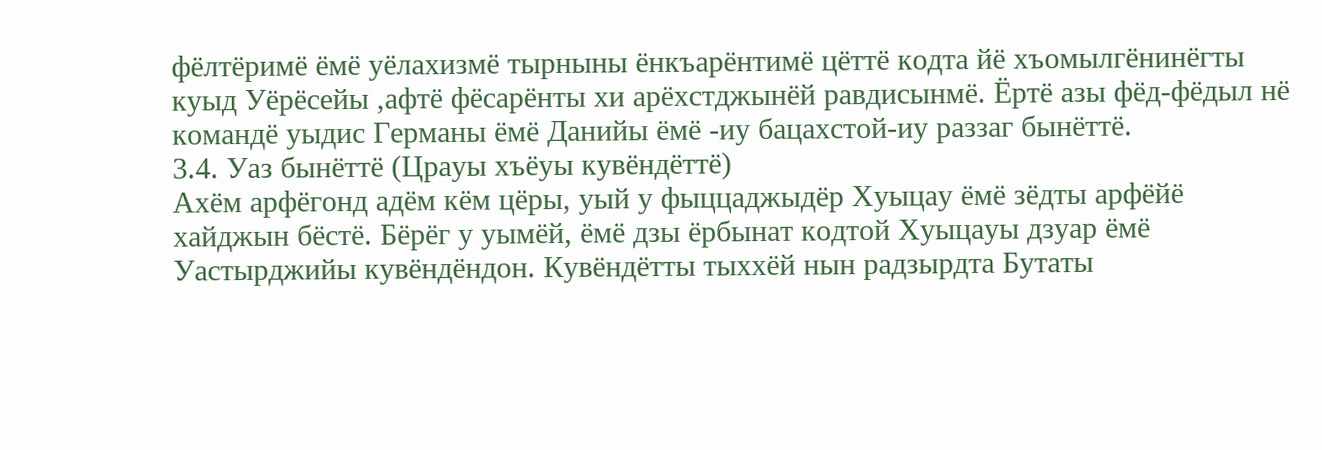фёлтёримё ёмё уёлахизмё тырныны ёнкъарёнтимё цёттё кодта йё хъомылгёнинёгты куыд Уёрёсейы ,афтё фёсарёнты хи арёхстджынёй равдисынмё. Ёртё азы фёд-фёдыл нё командё уыдис Германы ёмё Данийы ёмё -иу бацахстой-иу раззаг бынёттё.
3.4. Уаз бынёттё (Црауы хъёуы кувёндёттё)
Ахём арфёгонд адём кём цёры, уый у фыццаджыдёр Хуыцау ёмё зёдты арфёйё хайджын бёстё. Бёрёг у уымёй, ёмё дзы ёрбынат кодтой Хуыцауы дзуар ёмё Уастырджийы кувёндёндон. Кувёндётты тыххёй нын радзырдта Бутаты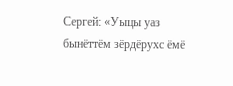Сергей: «Уыцы уаз бынёттём зёрдёрухс ёмё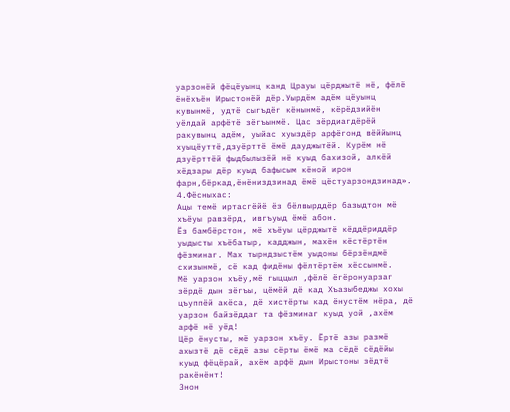уарзонёй фёцёуынц канд Црауы цёрджытё нё, фёлё ёнёхъён Ирыстонёй дёр.Уырдём адём цёуынц кувынмё, удтё сыгъдёг кёнынмё, кёрёдзийён уёлдай арфётё зёгъынмё. Цас зёрдиагдёрёй ракувынц адём, уыйас хуыздёр арфёгонд вёййынц хуыцёуттё,дзуёрттё ёмё дауджытёй. Курём нё дзуёрттёй фыдбылызёй нё куыд бахизой, алкёй хёдзары дёр куыд бафысым кёной ирон фарн,бёркад,ёнёниздзинад ёмё цёстуарзондзинад».
4.Фёсныхас:
Ацы темё иртасгёйё ёз бёлвырддёр базыдтон мё хъёуы равзёрд, ивгъуыд ёмё абон.
Ёз бамбёрстон, мё хъёуы цёрджытё кёддёриддёр уыдысты хъёбатыр, кадджын, махён кёстёртён фёзминаг. Мах тырндзыстём уыдоны бёрзёндмё схизынмё, сё кад фидёны фёлтёртём хёссынмё.
Мё уарзон хъёу,мё гыццыл ,фёлё ёгёронуарзаг зёрдё дын зёгъы, цёмёй дё кад Хъазыбеджы хохы цъуппёй акёса, дё хистёрты кад ёнустём нёра, дё уарзон байзёддаг та фёзминаг куыд уой ,ахём арфё нё уёд!
Цёр ёнусты, мё уарзон хъёу. Ёртё азы размё ахызтё дё сёдё азы сёрты ёмё ма сёдё сёдёйы куыд фёцёрай, ахём арфё дын Ирыстоны зёдтё ракёнёнт!
Знон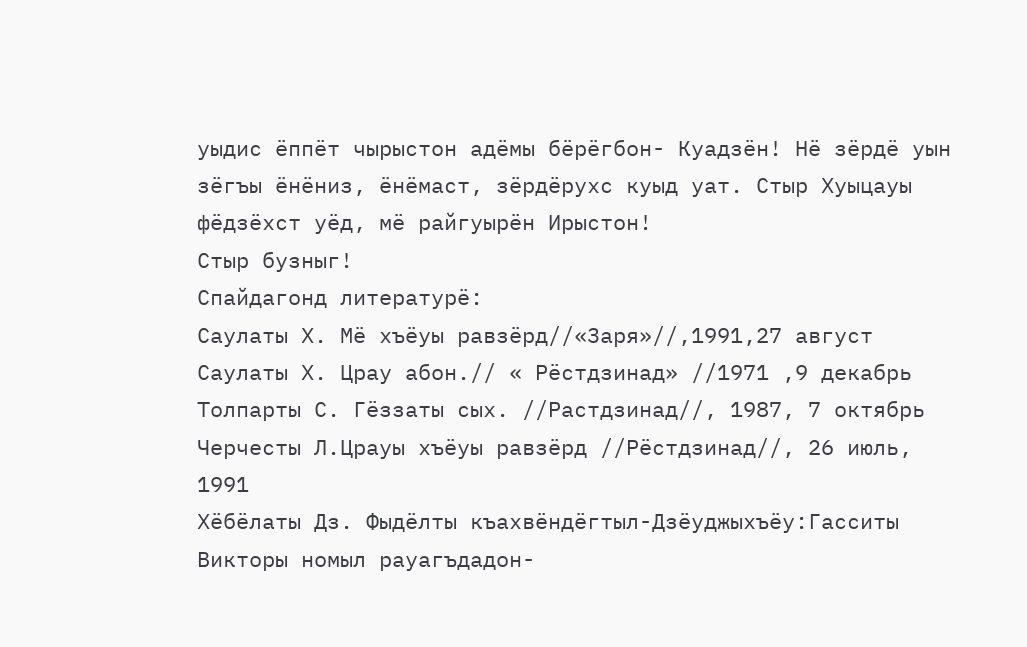уыдис ёппёт чырыстон адёмы бёрёгбон- Куадзён! Нё зёрдё уын зёгъы ёнёниз, ёнёмаст, зёрдёрухс куыд уат. Стыр Хуыцауы фёдзёхст уёд, мё райгуырён Ирыстон!
Стыр бузныг!
Спайдагонд литературё:
Саулаты Х. Мё хъёуы равзёрд//«Заря»//,1991,27 август
Саулаты Х. Црау абон.// « Рёстдзинад» //1971 ,9 декабрь
Толпарты С. Гёззаты сых. //Растдзинад//, 1987, 7 октябрь
Черчесты Л.Црауы хъёуы равзёрд //Рёстдзинад//, 26 июль, 1991
Хёбёлаты Дз. Фыдёлты къахвёндёгтыл-Дзёуджыхъёу:Гасситы Викторы номыл рауагъдадон-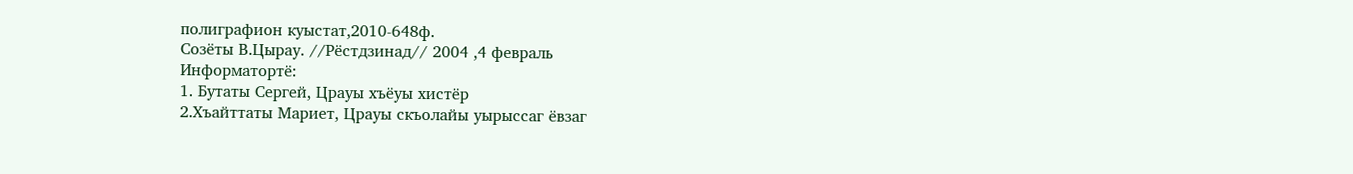полиграфион куыстат,2010-648ф.
Cозёты В.Цырау. //Рёстдзинад// 2004 ,4 февраль
Информатортё:
1. Бутаты Сергей, Црауы хъёуы хистёр
2.Хъайттаты Мариет, Црауы скъолайы уырыссаг ёвзаг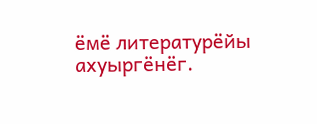ёмё литературёйы ахуыргёнёг.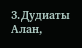3.Дудиаты Алан,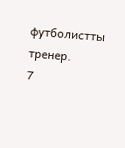футболистты тренер.
7